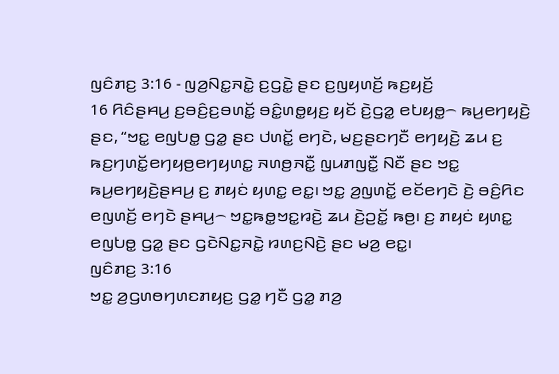ꤜꤢꤨꤊꤢ꤬ 3:16 - ꤜꤤ꤬ꤡꤢ꤭ꤏꤢꤧ꤭ ꤢ꤬ꤞꤢꤧ꤭ ꤔꤢ ꤢ꤬ꤜꤟꤛꤢꤩ꤬ ꤒꤢ꤬ꤟꤢꤩ꤬
16 ꤖꤢꤨꤔꤌꤣ꤬ ꤢ꤬ꤋꤢꤨ꤬ꤢ꤬ꤋꤛꤢꤩ꤭ ꤋꤢꤨ꤭ꤛꤥ꤭ꤟꤢ꤬ ꤟꤢꤩ ꤢꤧ꤬ꤞꤤ꤭ ꤕꤝꤟꤥ꤭꤮ ꤒꤣ꤬ꤕꤚꤟꤢꤧ꤬ ꤔꤢ, “ꤠꤢ꤭ ꤕꤜꤝꤥ꤭ ꤞꤤ꤭ ꤔꤢ ꤓꤛꤢꤩ꤭ ꤕꤚꤢꤧ, ꤗꤢ꤬ꤔꤢꤚꤢꤪ ꤕꤚꤟꤢꤧ꤬ ꤘꤣ ꤢ꤬ ꤒꤢ꤬ꤚꤛꤢꤩ꤭ꤕꤚꤟꤥ꤬ꤕꤚꤟꤛꤢ꤭ ꤏꤛꤥ꤬ꤏꤢꤪ꤭ ꤜꤣꤊꤜꤢꤪ꤭ ꤡꤢꤪ ꤔꤢ ꤠꤢ꤭ ꤒꤣ꤬ꤕꤚꤟꤢꤧ꤬ꤔꤌꤣ꤬ ꤢ꤬ ꤊꤟꤢꤦ ꤟꤛꤢ꤭ ꤕꤢ꤭꤯ ꤠꤢ꤭ ꤤ꤬ꤜꤛꤢꤩ꤭ ꤕꤢꤩꤕꤚꤢꤧ ꤢꤧ꤬ ꤋꤢꤨ꤬ꤖꤢ ꤕꤜꤛꤢꤩ꤬ ꤕꤚꤢꤧ ꤔꤌꤣ꤬꤮ ꤠꤢ꤭ꤒꤥ꤭ꤠꤢ꤭ꤙꤢꤧ꤬ ꤘꤣ ꤢꤧ꤬ꤑꤢꤩ꤭ ꤒꤥ꤬꤯ ꤢ꤬ ꤊꤟꤢꤦ ꤟꤛꤢ꤭ ꤕꤜꤝꤥ꤭ ꤞꤤ꤭ ꤔꤢ ꤞꤢꤧꤡꤢ꤭ꤏꤢꤧ꤭ ꤙꤛꤢ꤬ꤡꤢꤧ꤬ ꤔꤢ ꤗꤤ꤬ ꤕꤢ꤭꤯
ꤜꤢꤨꤊꤢ꤬ 3:16
ꤠꤢ꤭ ꤤ꤬ꤞꤛꤥꤚꤛꤢꤊꤟꤢ꤬ ꤞꤤ꤭ ꤚꤢꤪ ꤞꤤ꤭ ꤊꤤ꤬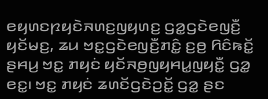ꤕꤟꤛꤢꤐꤟꤢꤧꤏꤛꤢ꤬ꤜꤟꤛꤢ꤬ ꤞꤤ꤭ꤞꤢꤧꤕꤜꤢꤪ꤬ ꤟꤢꤩꤗꤢ꤬, ꤘꤣ ꤠꤢ꤭ꤞꤢꤧꤕꤜꤢꤪ꤬ꤊꤢꤨ꤭ ꤢ꤬ꤥ꤬ ꤖꤢꤨꤒꤢꤩ꤭ ꤔꤌꤣ꤬ ꤠꤢ꤭ ꤊꤟꤢꤦ ꤟꤢꤩꤏꤥ꤬ꤜꤟꤌꤣ꤭ꤜꤟꤢꤪ꤭ ꤞꤤ꤭ ꤕꤢ꤭꤯ ꤠꤢ꤭ ꤊꤟꤢꤦ ꤘꤛꤢꤩꤞꤢꤧꤑꤢꤩ꤭ ꤞꤤ꤭ ꤔꤢ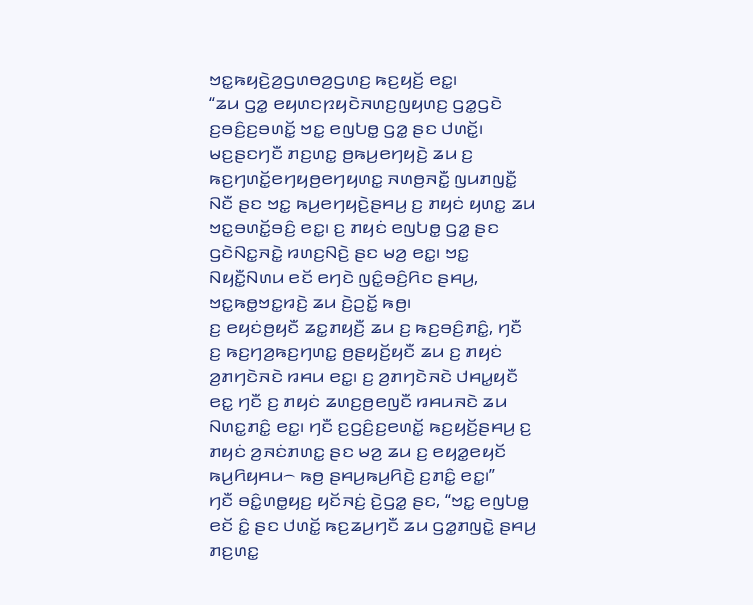ꤠꤢ꤭ꤒꤟꤢꤧ꤬ꤤ꤬ꤞꤛꤥꤤ꤬ꤞꤛꤢ꤬ ꤒꤢ꤬ꤟꤢꤩ꤬ ꤕꤢ꤭꤯
“ꤘꤣ ꤞꤤ꤭ ꤕꤟꤛꤢꤐꤟꤢꤧꤏꤛꤢ꤬ꤜꤟꤛꤢ꤬ ꤞꤤ꤭ꤞꤢꤧ ꤢ꤬ꤋꤢꤨ꤬ꤢ꤬ꤋꤛꤢꤩ꤭ ꤠꤢ꤭ ꤕꤜꤝꤥ꤭ ꤞꤤ꤭ ꤔꤢ ꤓꤛꤢꤩ꤭꤯ ꤗꤢ꤬ꤔꤢꤚꤢꤪ ꤊꤢ꤬ꤛꤢ꤭ ꤥ꤬ꤒꤣ꤬ꤕꤚꤟꤢꤧ꤬ ꤘꤣ ꤢ꤬ ꤒꤢ꤬ꤚꤛꤢꤩ꤭ꤕꤚꤟꤥ꤬ꤕꤚꤟꤛꤢ꤭ ꤏꤛꤥ꤬ꤏꤢꤪ꤭ ꤜꤣꤊꤜꤢꤪ꤭ ꤡꤢꤪ ꤔꤢ ꤠꤢ꤭ ꤒꤣ꤬ꤕꤚꤟꤢꤧ꤬ꤔꤌꤣ꤬ ꤢ꤬ ꤊꤟꤢꤦ ꤟꤛꤢ꤭ ꤘꤣ ꤠꤢ꤭ꤋꤛꤢꤩ꤭ꤋꤢꤨ꤬ ꤕꤢ꤭꤯ ꤢ꤬ ꤊꤟꤢꤦ ꤕꤜꤝꤥ꤭ ꤞꤤ꤭ ꤔꤢ ꤞꤢꤧꤡꤢ꤭ꤏꤢꤧ꤭ ꤙꤛꤢ꤬ꤡꤢꤧ꤬ ꤔꤢ ꤗꤤ꤬ ꤕꤢ꤭꤯ ꤠꤢ꤭ ꤡꤟꤢꤪ꤭ꤡꤛꤣ ꤕꤢꤩ ꤕꤚꤢꤧ ꤜꤢꤨ꤭ꤋꤢꤨ꤬ꤖꤢ ꤔꤌꤣ꤬, ꤠꤢ꤭ꤒꤥ꤭ꤠꤢ꤭ꤙꤢꤧ꤬ ꤘꤣ ꤢꤧ꤬ꤑꤢꤩ꤭ ꤒꤥ꤬꤯
ꤢ꤬ ꤕꤟꤢꤦꤥ꤬ꤟꤢꤪ ꤘꤢ꤭ꤊꤟꤢꤪ꤬ ꤘꤣ ꤢ꤬ ꤒꤢ꤬ꤋꤢꤨ꤬ꤊꤢꤨ꤭, ꤚꤢꤪ ꤢ꤬ ꤒꤢ꤬ꤚꤤ꤬ꤒꤢ꤬ꤚꤛꤢ꤭ ꤥ꤬ꤔꤟꤢꤩ꤬ꤟꤢꤪ ꤘꤣ ꤢ꤬ ꤊꤟꤢꤦ ꤤ꤬ꤊꤚꤢꤧꤏꤢꤧ ꤙꤌꤣ ꤕꤢ꤭꤯ ꤢ꤬ ꤤ꤬ꤊꤚꤢꤧꤏꤢꤧ ꤓꤌꤣ꤭ꤟꤢꤪ ꤕꤢ꤭ ꤚꤢꤪ ꤢ꤬ ꤊꤟꤢꤦ ꤘꤛꤢ꤬ꤥ꤬ꤕꤜꤢꤪ ꤙꤌꤣꤏꤢꤧ ꤘꤣ ꤡꤛꤢ꤭ꤊꤢꤨ꤭ ꤕꤢ꤭꤯ ꤚꤢꤪ ꤢ꤬ꤞꤢꤨ꤬ꤢ꤬ꤕꤛꤢꤩ꤭ ꤒꤢ꤬ꤟꤢꤩ꤬ꤔꤌꤣ꤬ ꤢ꤬ ꤊꤟꤢꤦ ꤤ꤬ꤏꤢꤦꤊꤛꤢ꤭ ꤔꤢ ꤗꤤ꤬ ꤘꤣ ꤢ꤬ ꤕꤟꤤ꤭ꤕꤟꤢꤩ ꤒꤣ꤬ꤖꤟꤌꤣ꤮ ꤒꤥ꤬ ꤔꤌꤣ꤬ꤒꤣ꤬ꤖꤢꤧ꤬ ꤢ꤬ꤊꤢꤨ꤭ ꤕꤢ꤭꤯”
ꤚꤢꤪ ꤋꤢꤨ꤭ꤛꤥ꤭ꤟꤢ꤬ ꤟꤢꤩꤏꤢꤦ꤬ ꤢꤧ꤬ꤞꤤ꤭ ꤔꤢ, “ꤠꤢ꤭ ꤕꤜꤝꤥ꤭ ꤕꤢꤩ ꤢꤨ꤭ ꤔꤢ ꤓꤛꤢꤩ꤭ ꤒꤢ꤬ꤘꤣ꤬ꤚꤢꤪ ꤘꤣ ꤞꤤ꤭ꤊꤜꤢꤧ꤭ ꤔꤌꤣ꤬ ꤊꤢ꤬ꤛꤢ꤭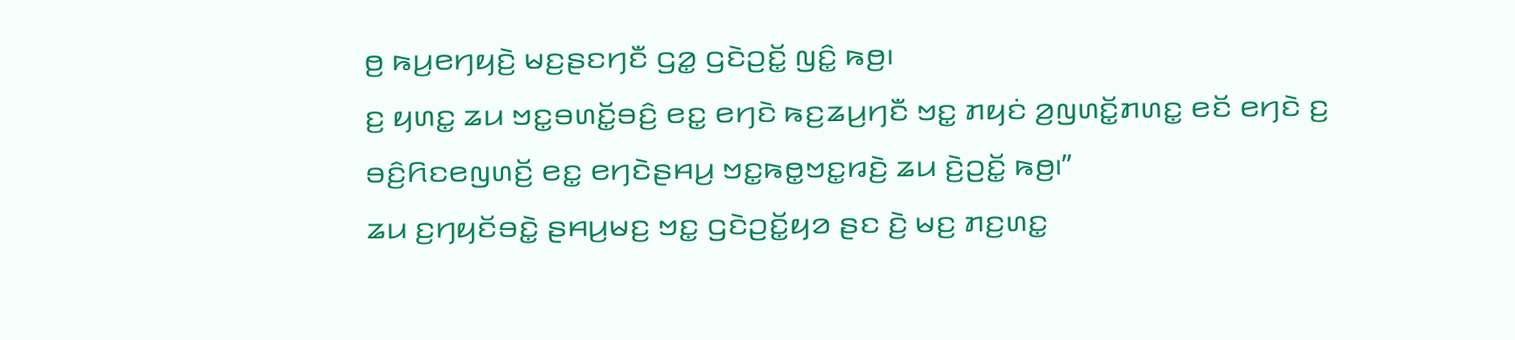ꤥ꤬ ꤒꤣ꤬ꤕꤚꤟꤢꤧ꤬ ꤗꤢ꤬ꤔꤢꤚꤢꤪ ꤞꤤ꤭ ꤞꤢꤧꤑꤢꤩ꤭ ꤜꤢꤨ꤭ ꤒꤥ꤬꤯
ꤢ꤬ ꤟꤛꤢ꤭ ꤘꤣ ꤠꤢ꤭ꤋꤛꤢꤩ꤭ꤋꤢꤨ꤬ ꤕꤢ꤭ ꤕꤚꤢꤧ ꤒꤢ꤬ꤘꤣ꤬ꤚꤢꤪ ꤠꤢ꤭ ꤊꤟꤢꤦ ꤤ꤬ꤜꤛꤢꤩ꤭ꤊꤛꤢ꤭ ꤕꤢꤩ ꤕꤚꤢꤧ ꤢ꤬ ꤋꤢꤨ꤬ꤖꤢꤕꤜꤛꤢꤩ꤬ ꤕꤢ꤭ ꤕꤚꤢꤧꤔꤌꤣ꤬ ꤠꤢ꤭ꤒꤥ꤭ꤠꤢ꤭ꤙꤢꤧ꤬ ꤘꤣ ꤢꤧ꤬ꤑꤢꤩ꤭ ꤒꤥ꤬꤯”
ꤘꤣ ꤢ꤬ꤚꤟꤢꤩꤋꤢꤧ꤭ ꤔꤌꤣ꤬ꤗꤢ꤬ ꤠꤢ꤭ ꤞꤢꤧꤑꤢꤩ꤭ꤟꤤ ꤔꤢ ꤢꤧ꤬ ꤗꤢ꤬ ꤊꤢ꤬ꤛꤢ꤭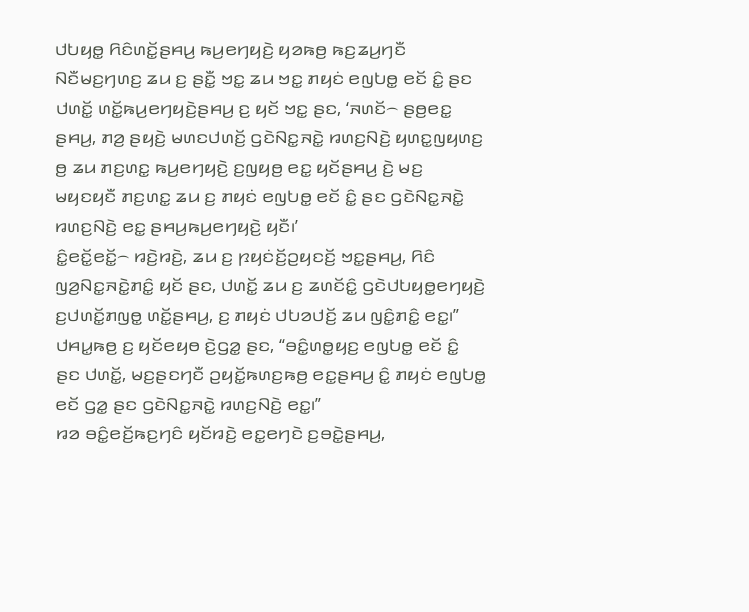ꤓꤝꤟꤥ꤭ ꤖꤢꤨꤛꤢꤩ꤭ꤔꤌꤣ꤬ ꤒꤣ꤬ꤕꤚꤟꤢꤧ꤬ ꤟꤤꤒꤥ꤬ ꤒꤢ꤬ꤘꤣ꤬ꤚꤢꤪ ꤡꤢꤪꤗꤢ꤬ꤚꤛꤢ꤬ ꤘꤣ ꤢ꤬ ꤔꤢꤪ꤭ ꤠꤢ꤭ ꤘꤣ ꤠꤢ꤭ ꤊꤟꤢꤦ ꤕꤜꤝꤥ꤭ ꤕꤢꤩ ꤢꤨ꤭ ꤔꤢ ꤓꤛꤢꤩ꤭ ꤛꤢꤩ꤭ꤒꤣ꤬ꤕꤚꤟꤢꤧ꤬ꤔꤌꤣ꤬ ꤢ꤬ ꤟꤢꤩ ꤠꤢ꤭ ꤔꤢ, ‘ꤏꤛꤢꤩ꤮ ꤔꤥ꤬ꤕꤢ꤭ ꤔꤌꤣ꤬, ꤊꤤ꤬ ꤔꤟꤢꤧ꤬ ꤗꤛꤢꤓꤛꤢꤩ꤬ ꤞꤢꤧꤡꤢ꤭ꤏꤢꤧ꤭ ꤙꤛꤢ꤬ꤡꤢꤧ꤬ ꤟꤛꤢ꤭ꤜꤟꤛꤢ꤬ ꤥ꤬ ꤘꤣ ꤊꤢ꤬ꤛꤢ꤭ ꤒꤣ꤬ꤕꤚꤟꤢꤧ꤬ ꤢ꤬ꤜꤟꤥ꤬ ꤕꤢ꤭ ꤟꤢꤩꤔꤌꤣ꤬ ꤢꤧ꤬ ꤗꤢ꤬ ꤗꤟꤢꤟꤢꤪ ꤊꤢ꤬ꤛꤢ꤭ ꤘꤣ ꤢ꤬ ꤊꤟꤢꤦ ꤕꤜꤝꤥ꤭ ꤕꤢꤩ ꤢꤨ꤭ ꤔꤢ ꤞꤢꤧꤡꤢ꤭ꤏꤢꤧ꤭ ꤙꤛꤢ꤬ꤡꤢꤧ꤬ ꤕꤢ꤭ ꤔꤌꤣ꤬ꤒꤣ꤬ꤕꤚꤟꤢꤧ꤬ ꤟꤢꤪ꤯’
ꤢꤨ꤭ꤕꤢꤩ꤭ꤕꤢꤩ꤭꤮ ꤙꤢꤧ꤬ꤙꤢꤧ꤬, ꤘꤣ ꤢ꤬ ꤐꤟꤢꤦꤢꤩ꤬ꤑꤟꤢꤢꤩ꤬ ꤠꤢ꤭ꤔꤌꤣ꤬, ꤖꤢꤨ ꤜꤤ꤬ꤡꤢ꤭ꤏꤢꤧ꤭ꤊꤢꤨ꤭ ꤟꤢꤩ ꤔꤢ, ꤓꤛꤢꤩ꤭ ꤘꤣ ꤢ꤬ ꤘꤛꤢꤩꤢꤨ꤭ ꤞꤢꤧꤓꤝꤟꤥ꤭ꤕꤚꤟꤢꤧ꤬ ꤢ꤬ꤓꤛꤢꤩ꤭ꤊꤜꤥ꤭ ꤛꤢꤩ꤭ꤔꤌꤣ꤬, ꤢ꤬ ꤊꤟꤢꤦ ꤓꤝꤤꤓꤢꤩ꤬ ꤘꤣ ꤜꤢꤨ꤭ꤊꤢꤨ꤭ ꤕꤢ꤭꤯”
ꤓꤌꤣ꤭ꤒꤥ꤬ ꤢ꤬ ꤟꤢꤩꤕꤟꤥ ꤢꤧ꤬ꤞꤤ꤭ ꤔꤢ, “ꤋꤢꤨ꤭ꤛꤥ꤭ꤟꤢ꤬ ꤕꤜꤝꤥ꤭ ꤕꤢꤩ ꤢꤨ꤭ ꤔꤢ ꤓꤛꤢꤩ꤭, ꤗꤢ꤬ꤔꤢꤚꤢꤪ ꤑꤟꤢꤩ꤭ꤒꤛꤢ꤬ꤒꤥ꤬ ꤕꤢ꤭ꤔꤌꤣ꤬ ꤢꤨ꤭ ꤊꤟꤢꤦ ꤕꤜꤝꤥ꤭ ꤕꤢꤩ ꤞꤤ꤭ ꤔꤢ ꤞꤢꤧꤡꤢ꤭ꤏꤢꤧ꤭ ꤙꤛꤢ꤬ꤡꤢꤧ꤬ ꤕꤢ꤭꤯”
ꤙꤤ ꤋꤢꤨ꤭ꤕꤢꤩ꤬ꤒꤢ꤬ꤚꤢꤨ ꤟꤢꤩꤙꤢꤧ꤬ ꤕꤢ꤭ꤕꤚꤢꤧ ꤢ꤬ꤋꤢꤧ꤭ꤔꤌꤣ꤬,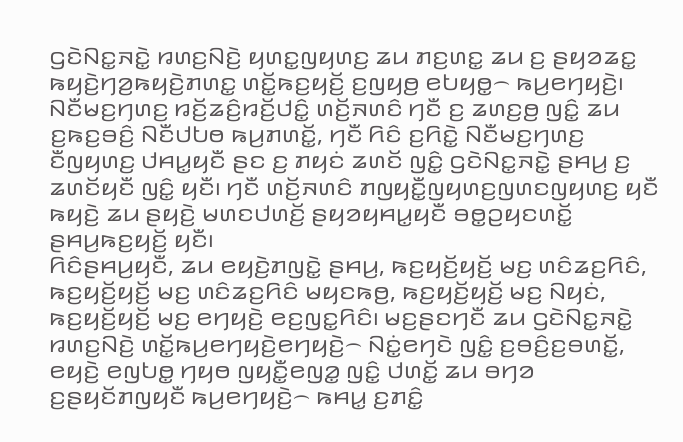ꤞꤢꤧꤡꤢ꤭ꤏꤢꤧ꤭ ꤙꤛꤢ꤬ꤡꤢꤧ꤬ ꤟꤛꤢ꤭ꤜꤟꤛꤢ꤬ ꤘꤣ ꤊꤢ꤬ꤛꤢ꤭ ꤘꤣ ꤢ꤬ ꤔꤟꤤꤘꤢ꤭ ꤒꤟꤢꤧ꤬ꤚꤤ꤬ꤒꤟꤢꤧ꤬ꤊꤛꤢ꤭ ꤛꤢꤩ꤭ꤒꤢ꤬ꤟꤢꤩ꤬ ꤢ꤬ꤜꤟꤥ꤬ ꤕꤝꤟꤥ꤭꤮ ꤒꤣ꤬ꤕꤚꤟꤢꤧ꤬꤯
ꤡꤢꤪꤗꤢ꤬ꤚꤛꤢ꤬ ꤙꤢꤩ꤬ꤘꤢꤨ꤬ꤙꤢꤩ꤬ꤓꤢꤨ꤭ ꤛꤢꤩ꤬ꤏꤛꤢꤨ ꤚꤢꤪ ꤢ꤬ ꤘꤛꤢ꤬ꤥ꤬ ꤜꤢꤨ꤭ ꤘꤣ ꤢ꤬ꤒꤢ꤬ꤋꤢꤨ꤬ ꤡꤢꤪꤓꤝꤥ ꤒꤣ꤬ꤊꤛꤢꤩ꤭, ꤚꤢꤪ ꤖꤢꤨ ꤢ꤬ꤖꤢꤧ꤭ ꤡꤢꤪꤗꤢ꤬ꤚꤛꤢ꤬ ꤢꤪꤜꤟꤛꤢ꤬ ꤓꤌꤣ꤭ꤟꤢꤪ ꤔꤢ ꤢ꤬ ꤊꤟꤢꤦ ꤘꤛꤢꤩ ꤜꤢꤨ꤭ ꤞꤢꤧꤡꤢ꤭ꤏꤢꤧ꤭ ꤔꤌꤣ꤬ ꤢ꤬ ꤘꤛꤢꤩꤟꤢꤪ ꤜꤢꤨ꤭ ꤟꤢꤪ꤯ ꤚꤢꤪ ꤛꤢꤩ꤬ꤏꤛꤢꤨ ꤊꤜꤟꤢꤪ꤭ꤜꤟꤛꤢ꤬ꤜꤛꤢꤜꤟꤛꤢ꤬ ꤟꤢꤪ ꤒꤟꤢꤧ꤬ ꤘꤣ ꤔꤟꤢꤧ꤬ ꤗꤛꤢꤓꤛꤢꤩ꤬ ꤔꤟꤤꤟꤌꤣ꤭ꤟꤢꤪ ꤋꤥ꤭ꤑꤟꤢꤛꤢꤩ꤭ ꤔꤌꤣ꤬ꤒꤢ꤬ꤟꤢꤩ꤬ ꤟꤢꤪ꤯
ꤖꤢꤨꤔꤌꤣ꤬ꤟꤢꤪ, ꤘꤣ ꤕꤟꤢꤧ꤬ꤊꤜꤢꤧ꤭ ꤔꤌꤣ꤬, ꤒꤢ꤬ꤟꤢꤩ꤬ꤟꤢꤩ꤬ ꤗꤢ꤬ ꤛꤢꤨꤘꤢ꤬ꤖꤢꤨ, ꤒꤢ꤬ꤟꤢꤩ꤬ꤟꤢꤩ꤬ ꤗꤢ꤬ ꤛꤢꤨꤘꤢ꤬ꤖꤢꤨ ꤗꤟꤢꤒꤥ꤬, ꤒꤢ꤬ꤟꤢꤩ꤬ꤟꤢꤩ꤬ ꤗꤢ꤬ ꤡꤟꤢꤦ, ꤒꤢ꤬ꤟꤢꤩ꤬ꤟꤢꤩ꤬ ꤗꤢ꤬ ꤕꤚꤟꤢꤧ꤬ ꤕꤢ꤬ꤜꤢ꤭ꤖꤢꤨ꤯ ꤗꤢ꤬ꤔꤢꤚꤢꤪ ꤘꤣ ꤞꤢꤧꤡꤢ꤭ꤏꤢꤧ꤭ ꤙꤛꤢ꤬ꤡꤢꤧ꤬ ꤛꤢꤩ꤭ꤒꤣ꤬ꤕꤚꤟꤢꤧ꤬ꤕꤚꤟꤢꤧ꤬꤮ ꤡꤢꤦ꤭ꤕꤚꤢꤧ ꤜꤢꤨ꤭ ꤢ꤬ꤋꤢꤨ꤬ꤢ꤬ꤋꤛꤢꤩ꤭, ꤕꤟꤢꤧ꤬ ꤕꤜꤝꤥ꤭ ꤚꤟꤥ ꤜꤟꤢꤪ꤭ꤕꤜꤤ꤭ ꤜꤢꤨ꤭ ꤓꤛꤢꤩ꤭ ꤘꤣ ꤋꤚꤤ ꤢ꤬ꤔꤟꤢꤩꤊꤜꤟꤢꤪ ꤒꤣ꤬ꤕꤚꤟꤢꤧ꤬꤮ ꤒꤌꤣ꤭ ꤢ꤬ꤊꤢꤨ꤭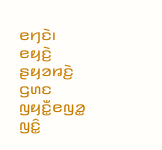ꤕꤚꤢꤧ꤯ ꤕꤟꤢꤧ꤬ ꤔꤟꤤꤙꤢꤧ꤬ ꤞꤛꤢ ꤜꤟꤢꤪ꤭ꤕꤜꤤ꤭ ꤜꤢꤨ꤭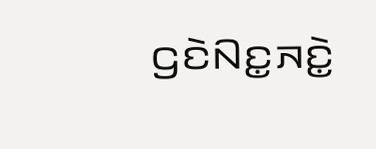ꤞꤢꤧꤡꤢ꤭ꤏꤢꤧ꤭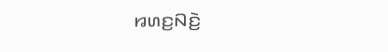ꤙꤛꤢ꤬ꤡꤢꤧ꤬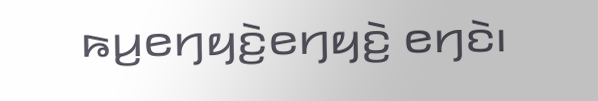ꤒꤣ꤬ꤕꤚꤟꤢꤧ꤬ꤕꤚꤟꤢꤧ꤬ ꤕꤚꤢꤧ꤯